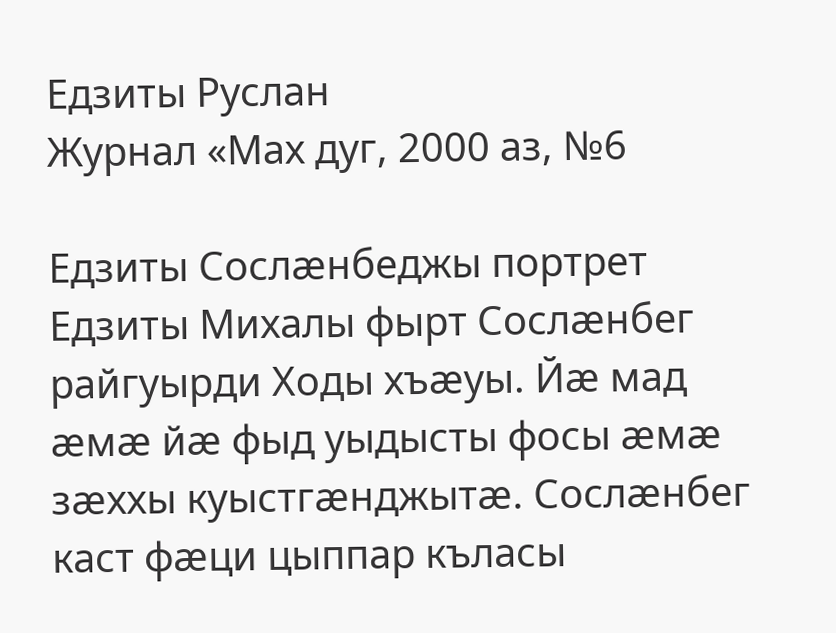Едзиты Руслан
Журнал «Мах дуг, 2000 аз, №6

Едзиты Сослæнбеджы портрет
Едзиты Михалы фырт Сослæнбег райгуырди Ходы хъæуы. Йæ мад æмæ йæ фыд уыдысты фосы æмæ зæххы куыстгæнджытæ. Сослæнбег каст фæци цыппар къласы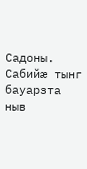Садоны. Сабийæ тынг бауарзта ныв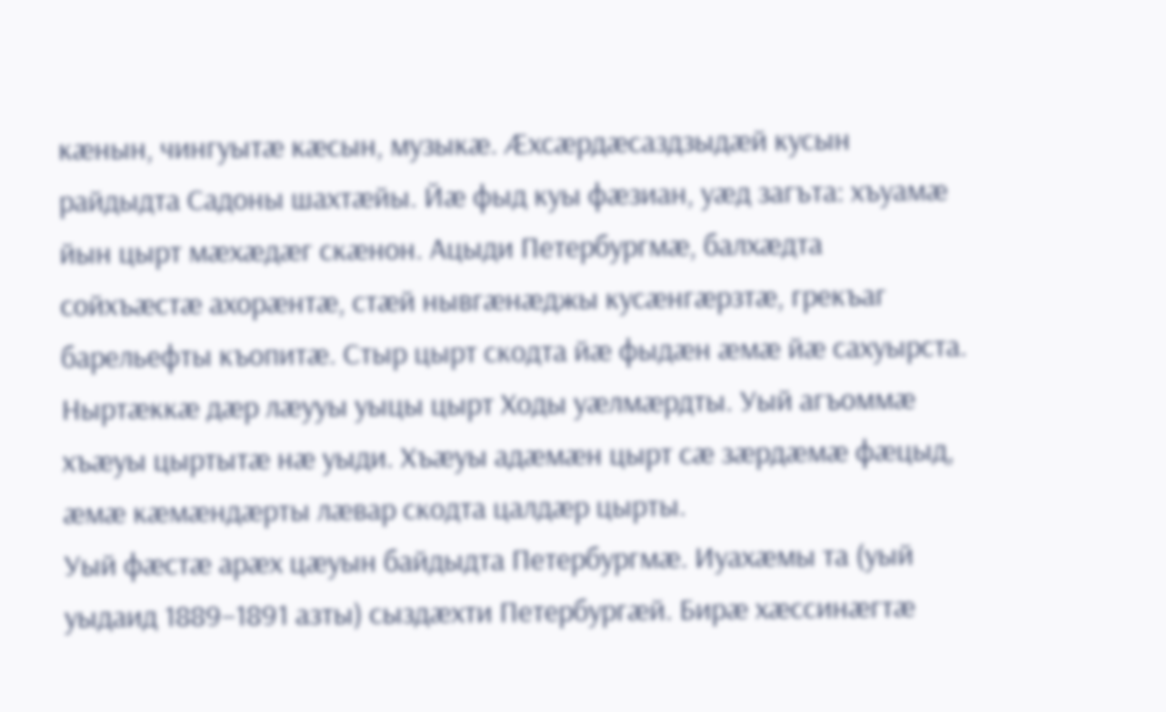кæнын, чингуытæ кæсын, музыкæ. Æхсæрдæсаздзыдæй кусын райдыдта Садоны шахтæйы. Йæ фыд куы фæзиан, уæд загъта: хъуамæ йын цырт мæхæдæг скæнон. Ацыди Петербургмæ, балхæдта сойхъæстæ ахорæнтæ, стæй нывгæнæджы кусæнгæрзтæ, грекъаг барельефты къопитæ. Стыр цырт скодта йæ фыдæн æмæ йæ сахуырста. Ныртæккæ дæр лæууы уыцы цырт Ходы уæлмæрдты. Уый агъоммæ хъæуы цыртытæ нæ уыди. Хъæуы адæмæн цырт сæ зæрдæмæ фæцыд, æмæ кæмæндæрты лæвар скодта цалдæр цырты.
Уый фæстæ арæх цæуын байдыдта Петербургмæ. Иуахæмы та (уый уыдаид 1889–1891 азты) сыздæхти Петербургæй. Бирæ хæссинæгтæ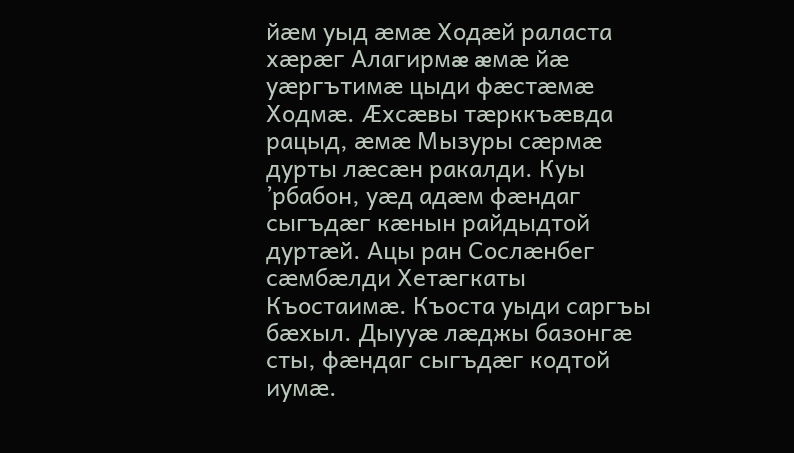йæм уыд æмæ Ходæй раласта хæрæг Алагирмæ æмæ йæ уæргътимæ цыди фæстæмæ Ходмæ. Æхсæвы тæрккъæвда рацыд, æмæ Мызуры сæрмæ дурты лæсæн ракалди. Куы ’рбабон, уæд адæм фæндаг сыгъдæг кæнын райдыдтой дуртæй. Ацы ран Сослæнбег сæмбæлди Хетæгкаты Къостаимæ. Къоста уыди саргъы бæхыл. Дыууæ лæджы базонгæ сты, фæндаг сыгъдæг кодтой иумæ.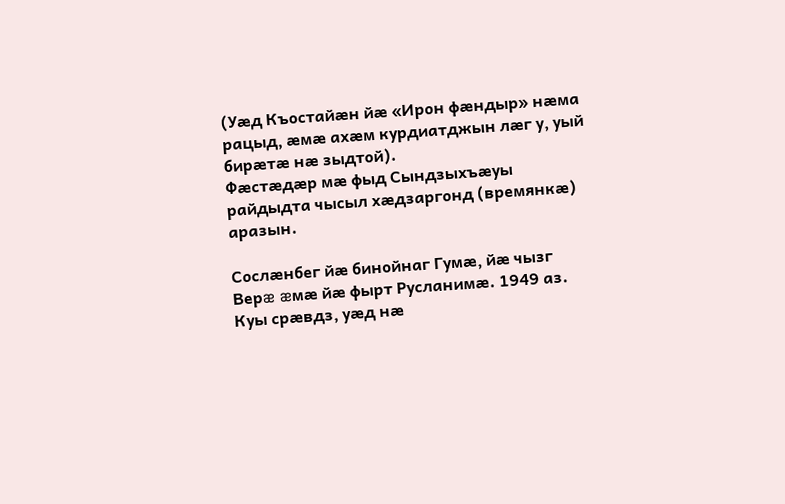(Уæд Къостайæн йæ «Ирон фæндыр» нæма рацыд, æмæ ахæм курдиатджын лæг у, уый бирæтæ нæ зыдтой).
Фæстæдæр мæ фыд Сындзыхъæуы райдыдта чысыл хæдзаргонд (времянкæ) аразын.

Сослæнбег йæ бинойнаг Гумæ, йæ чызг Верæ æмæ йæ фырт Русланимæ. 1949 аз.
Куы срæвдз, уæд нæ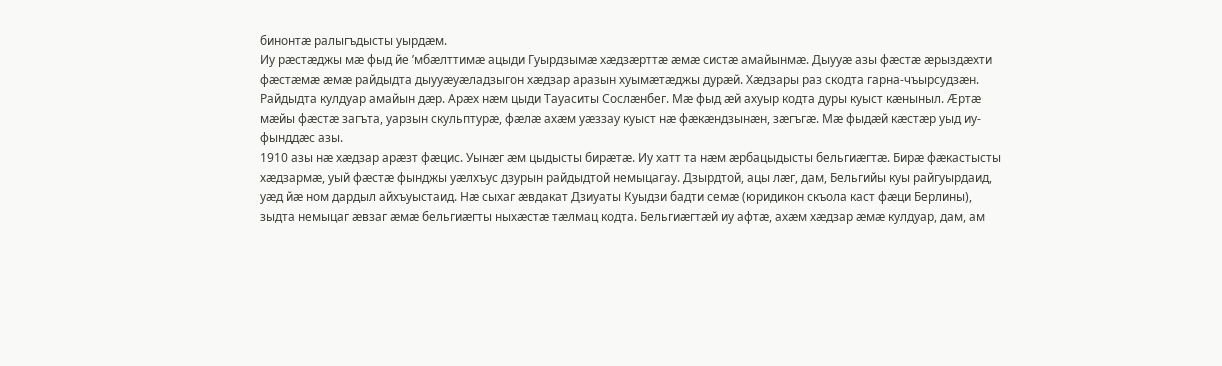бинонтæ ралыгъдысты уырдæм.
Иу рæстæджы мæ фыд йе ’мбæлттимæ ацыди Гуырдзымæ хæдзæрттæ æмæ систæ амайынмæ. Дыууæ азы фæстæ æрыздæхти фæстæмæ æмæ райдыдта дыууæуæладзыгон хæдзар аразын хуымæтæджы дурæй. Хæдзары раз скодта гарна-чъырсудзæн. Райдыдта кулдуар амайын дæр. Арæх нæм цыди Тауаситы Сослæнбег. Мæ фыд æй ахуыр кодта дуры куыст кæныныл. Æртæ мæйы фæстæ загъта, уарзын скульптурæ, фæлæ ахæм уæззау куыст нæ фæкæндзынæн, зæгъгæ. Мæ фыдæй кæстæр уыд иу-фынддæс азы.
1910 азы нæ хæдзар арæзт фæцис. Уынæг æм цыдысты бирæтæ. Иу хатт та нæм æрбацыдысты бельгиæгтæ. Бирæ фæкастысты хæдзармæ, уый фæстæ фынджы уæлхъус дзурын райдыдтой немыцагау. Дзырдтой, ацы лæг, дам, Бельгийы куы райгуырдаид, уæд йæ ном дардыл айхъуыстаид. Нæ сыхаг æвдакат Дзиуаты Куыдзи бадти семæ (юридикон скъола каст фæци Берлины), зыдта немыцаг æвзаг æмæ бельгиæгты ныхæстæ тæлмац кодта. Бельгиæгтæй иу афтæ, ахæм хæдзар æмæ кулдуар, дам, ам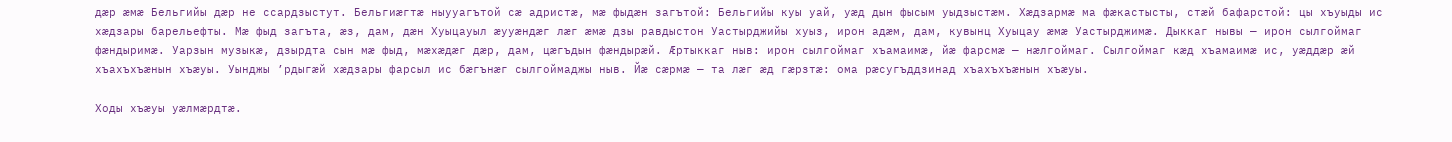дæр æмæ Бельгийы дæр не ссардзыстут. Бельгиæгтæ ныууагътой сæ адристæ, мæ фыдæн загътой: Бельгийы куы уай, уæд дын фысым уыдзыстæм. Хæдзармæ ма фæкастысты, стæй бафарстой: цы хъуыды ис хæдзары барельефты. Мæ фыд загъта, æз, дам, дæн Хуыцауыл æууæндæг лæг æмæ дзы равдыстон Уастырджийы хуыз, ирон адæм, дам, кувынц Хуыцау æмæ Уастырджимæ. Дыккаг нывы — ирон сылгоймаг фæндыримæ. Уарзын музыкæ, дзырдта сын мæ фыд, мæхæдæг дæр, дам, цæгъдын фæндырæй. Æртыккаг ныв: ирон сылгоймаг хъамаимæ, йæ фарсмæ — нæлгоймаг. Сылгоймаг кæд хъамаимæ ис, уæддæр æй хъахъхъæнын хъæуы. Уынджы ’рдыгæй хæдзары фарсыл ис бæгънæг сылгоймаджы ныв. Йæ сæрмæ — та лæг æд гæрзтæ: ома рæсугъддзинад хъахъхъæнын хъæуы.

Ходы хъæуы уæлмæрдтæ.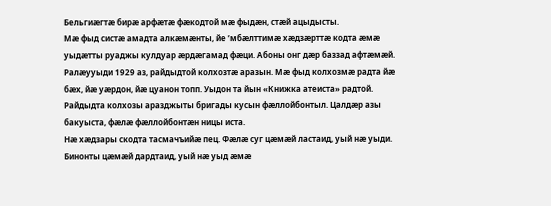Бельгиæгтæ бирæ арфæтæ фæкодтой мæ фыдæн, стæй ацыдысты.
Мæ фыд систæ амадта алкæмæнты, йе ’мбæлттимæ хæдзæрттæ кодта æмæ уыдæтты руаджы кулдуар æрдæгамад фæци. Абоны онг дæр баззад афтæмæй.
Ралæууыди 1929 аз, райдыдтой колхозтæ аразын. Мæ фыд колхозмæ радта йæ бæх, йæ уæрдон, йæ цуанон топп. Уыдон та йын «Книжка атеиста» радтой. Райдыдта колхозы аразджыты бригады кусын фæллойбонтыл. Цалдæр азы бакуыста, фæлæ фæллойбонтæн ницы иста.
Нæ хæдзары скодта тасмачъийæ пец. Фæлæ суг цæмæй ластаид, уый нæ уыди. Бинонты цæмæй дардтаид, уый нæ уыд æмæ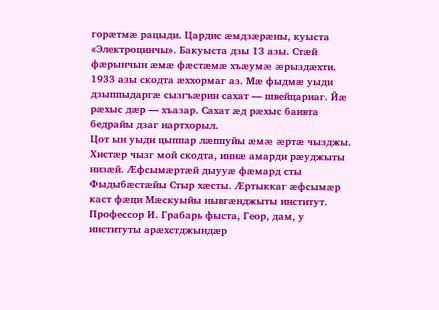горæтмæ рацыди. Цардис æмдзæрæны, куыста «Электроцинчы». Бакуыста дзы 13 азы. Стæй фæрынчын æмæ фæстæмæ хъæумæ æрыздæхти.
1933 азы скодта æххормаг аз. Мæ фыдмæ уыди дзыппыдаргæ сызгъæрин сахат — швейцариаг. Йæ рæхыс дæр — хъазар. Сахат æд рæхыс баивта бедрайы дзаг нартхорыл.
Цот ын уыди цыппар лæппуйы æмæ æртæ чызджы. Хистæр чызг мой скодта, иннæ амарди рæуджыты низæй. Æфсымæртæй дыууæ фæмард сты Фыдыбæстæйы Стыр хæсты. Æртыккаг æфсымæр каст фæци Мæскуыйы нывгæнджыты институт. Профессор И. Грабарь фыста, Геор, дам, у институты арæхстджындæр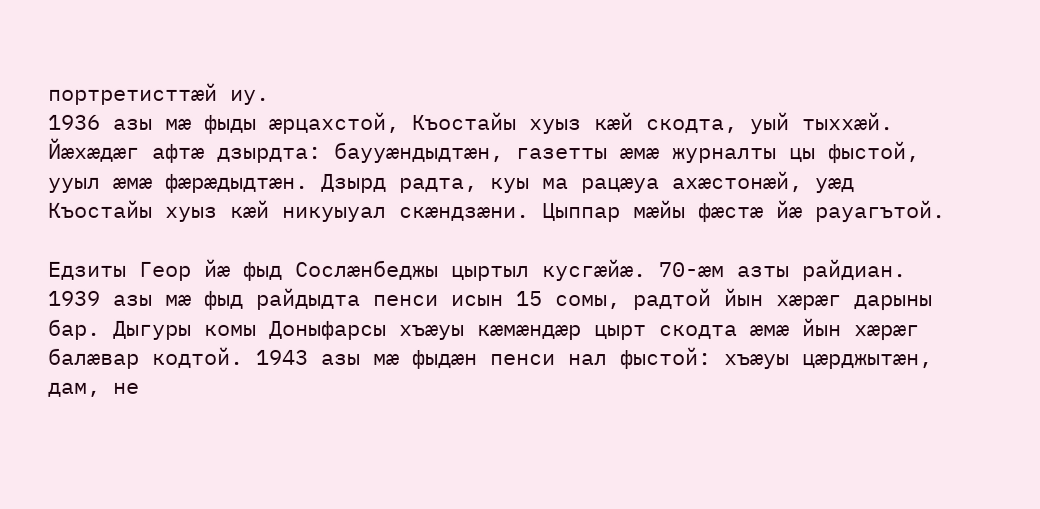портретисттæй иу.
1936 азы мæ фыды æрцахстой, Къостайы хуыз кæй скодта, уый тыххæй. Йæхæдæг афтæ дзырдта: баууæндыдтæн, газетты æмæ журналты цы фыстой, ууыл æмæ фæрæдыдтæн. Дзырд радта, куы ма рацæуа ахæстонæй, уæд Къостайы хуыз кæй никуыуал скæндзæни. Цыппар мæйы фæстæ йæ рауагътой.

Едзиты Геор йæ фыд Сослæнбеджы цыртыл кусгæйæ. 70-æм азты райдиан.
1939 азы мæ фыд райдыдта пенси исын 15 сомы, радтой йын хæрæг дарыны бар. Дыгуры комы Доныфарсы хъæуы кæмæндæр цырт скодта æмæ йын хæрæг балæвар кодтой. 1943 азы мæ фыдæн пенси нал фыстой: хъæуы цæрджытæн, дам, не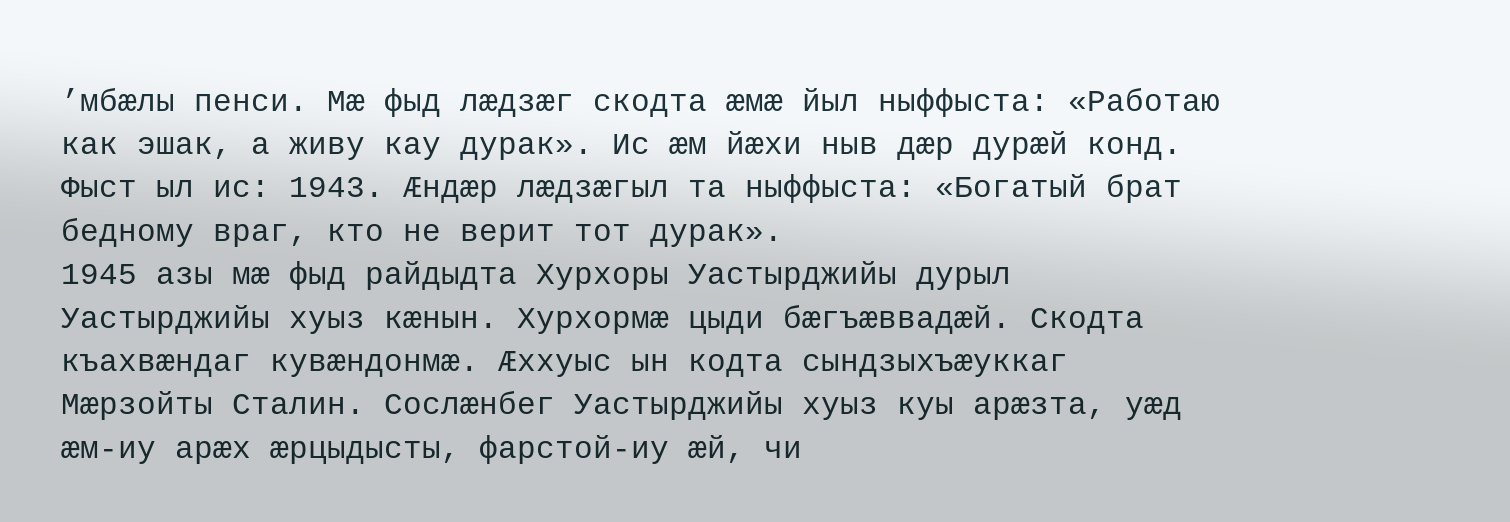’мбæлы пенси. Мæ фыд лæдзæг скодта æмæ йыл ныффыста: «Работаю как эшак, а живу кау дурак». Ис æм йæхи ныв дæр дурæй конд. Фыст ыл ис: 1943. Æндæр лæдзæгыл та ныффыста: «Богатый брат бедному враг, кто не верит тот дурак».
1945 азы мæ фыд райдыдта Хурхоры Уастырджийы дурыл Уастырджийы хуыз кæнын. Хурхормæ цыди бæгъæввадæй. Скодта къахвæндаг кувæндонмæ. Æххуыс ын кодта сындзыхъæуккаг Мæрзойты Сталин. Сослæнбег Уастырджийы хуыз куы арæзта, уæд æм-иу арæх æрцыдысты, фарстой-иу æй, чи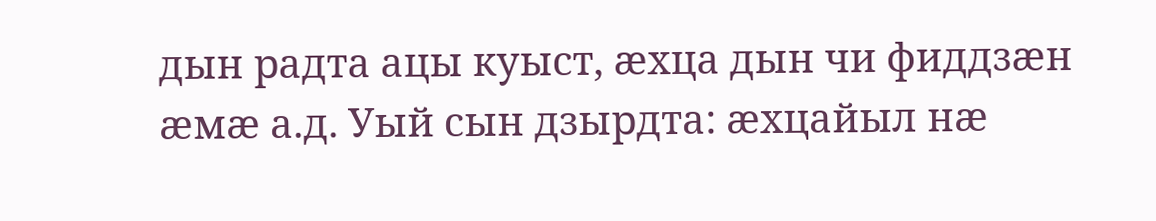дын радта ацы куыст, æхца дын чи фиддзæн æмæ а.д. Уый сын дзырдта: æхцайыл нæ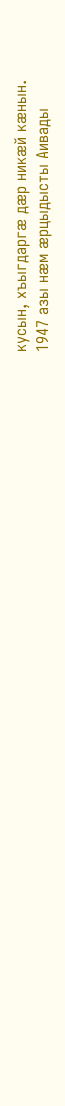кусын, хъыгдаргæ дæр никæй кæнын.
1947 азы нæм æрцыдысты Аивады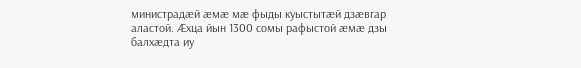министрадæй æмæ мæ фыды куыстытæй дзæвгар аластой. Æхца йын 1300 сомы рафыстой æмæ дзы балхæдта иу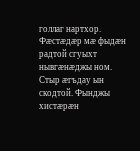голлаг нартхор.
Фæстæдæр мæ фыдæн радтой сгуыхт нывгæнæджы ном. Стыр æгъдау ын скодтой. Фынджы хистæрæн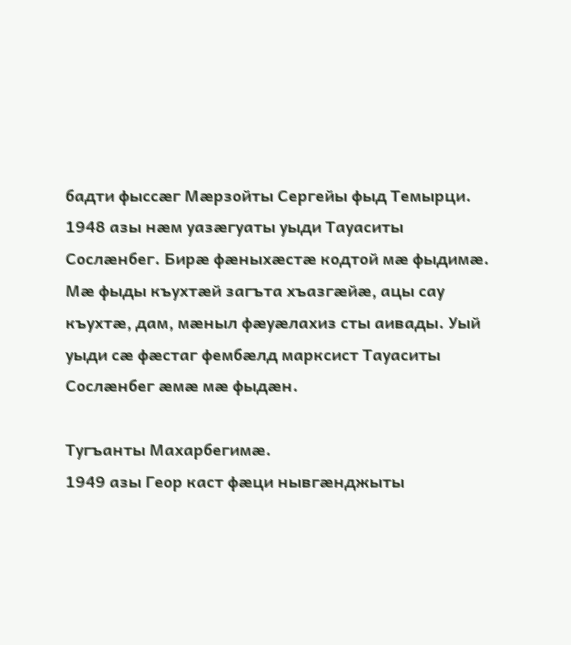бадти фыссæг Мæрзойты Сергейы фыд Темырци.
1948 азы нæм уазæгуаты уыди Тауаситы Сослæнбег. Бирæ фæныхæстæ кодтой мæ фыдимæ. Мæ фыды къухтæй загъта хъазгæйæ, ацы сау къухтæ, дам, мæныл фæуæлахиз сты аивады. Уый уыди сæ фæстаг фембæлд марксист Тауаситы Сослæнбег æмæ мæ фыдæн.

Тугъанты Махарбегимæ.
1949 азы Геор каст фæци нывгæнджыты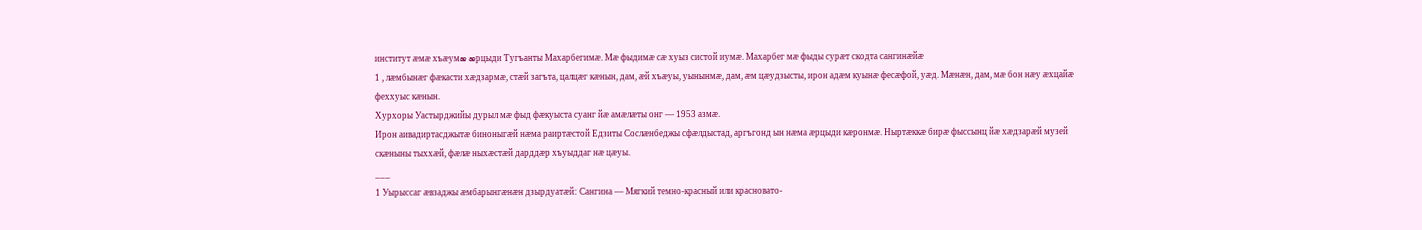институт æмæ хъæумæ æрцыди Тугъанты Махарбегимæ. Мæ фыдимæ сæ хуыз систой иумæ. Махарбег мæ фыды сурæт скодта сангинæйæ
1 , лæмбынæг фæкасти хæдзармæ, стæй загъта, цалцæг кæнын, дам, æй хъæуы, уынынмæ, дам, æм цæудзысты, ирон адæм куынæ фесæфой, уæд. Мæнæн, дам, мæ бон нæу æхцайæ феххуыс кæнын.
Хурхоры Уастырджийы дурыл мæ фыд фæкуыста суанг йæ амæлæты онг — 1953 азмæ.
Ирон аивадиртасджытæ биноныгæй нæма раиртæстой Едзиты Сослæнбеджы сфæлдыстад, аргъгонд ын нæма æрцыди кæронмæ. Ныртæккæ бирæ фыссынц йæ хæдзарæй музей скæныны тыххæй, фæлæ ныхæстæй дарддæр хъуыддаг нæ цæуы.
___
1 Уырыссаг æвзаджы æмбарынгæнæн дзырдуатæй: Сангина — Мягкий темно-красный или красновато-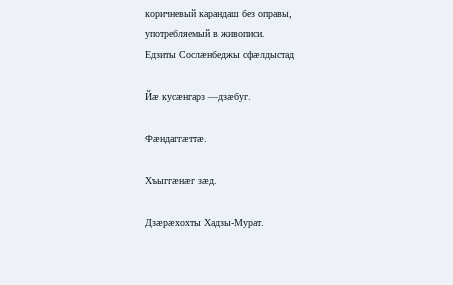коричневый карандаш без оправы, употребляемый в живописи.
Едзиты Сослæнбеджы сфæлдыстад

Йæ кусæнгарз —дзæбуг.

Фæндаггæттæ.

Хъыггæнæг зæд.

Дзæрæхохты Хадзы-Мурат.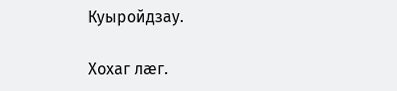Куыройдзау.

Хохаг лæг.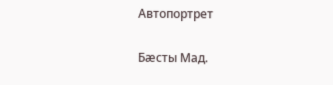Автопортрет

Бæсты Мад.